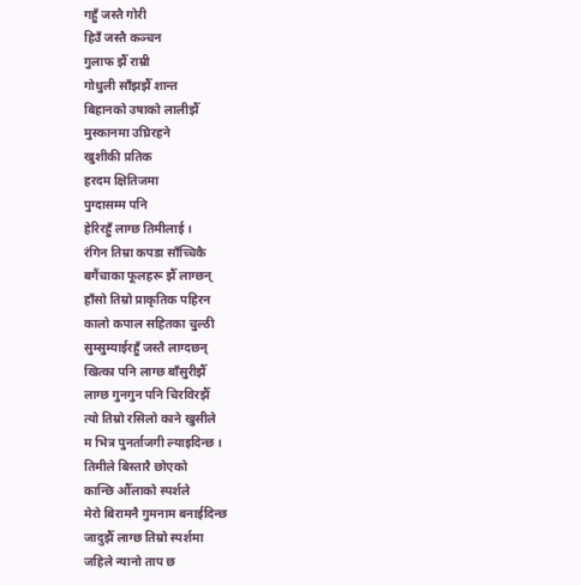गहुँ जस्तै गोरी
हिउँ जस्तै कञ्चन
गुलाफ झैँ राम्री
गोधुली साँझझैँ शान्त
बिहानको उषाको लालीझैँ
मुस्कानमा उघ्रिरहने
खुशीकी प्रतिक
हरदम क्षितिजमा
पुग्दासम्म पनि
हेरिरहुँ लाग्छ तिमीलाई ।
रंगिन तिम्रा कपडा साँच्चिकै
बगैंचाका फूलहरू झैँ लाग्छन्
हाँसो तिम्रो प्राकृतिक पहिरन
कालो कपाल सहितका चुल्ठी
सुम्सुम्याईरहुँ जस्तै लाग्दछन्
खित्का पनि लाग्छ बाँसुरीझैँ
लाग्छ गुनगुन पनि चिरविरझैँ
त्यो तिम्रो रसिलो काने खुसीले
म भित्र पुनर्ताजगी ल्याइदिन्छ ।
तिमीले बिस्तारै छोएको
कान्छि औँलाको स्पर्शले
मेरो बिरामनै गुमनाम बनाईदिन्छ
जादुझैँ लाग्छ तिम्रो स्पर्शमा
जहिले न्यानो ताप छ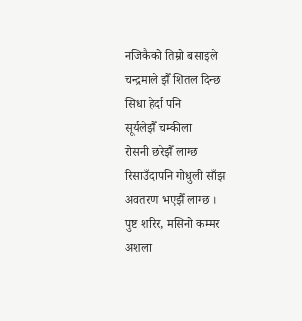नजिकैको तिम्रो बसाइले
चन्द्रमाले झैँ शितल दिन्छ
सिधा हेर्दा पनि
सूर्यलेझैँ चम्कीला
रोसनी छरेझैँ लाग्छ
रिसाउँदापनि गोधुली साँझ
अवतरण भएझैँ लाग्छ ।
पुष्ट शरिर, मसिनो कम्मर
अशला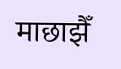माछाझैँ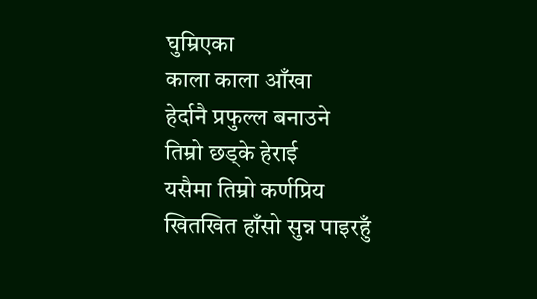घुम्रिएका
काला काला आँखा
हेर्दानै प्रफुल्ल बनाउने
तिम्रो छड्के हेराई
यसैमा तिम्रो कर्णप्रिय
खितखित हाँसो सुन्न पाइरहुँ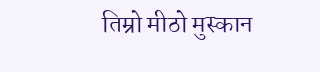तिम्रो मीठो मुस्कान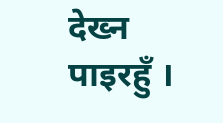देख्न पाइरहुँ ।